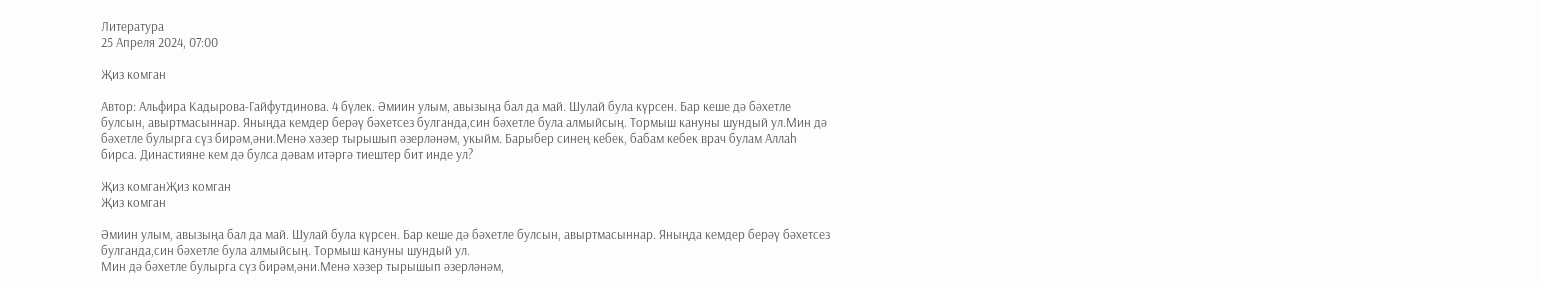Литература
25 Апреля 2024, 07:00

Җиз комган

Автор: Альфира Кадырова-Гайфутдинова. 4 бүлек. Әмиин улым, авызыңа бал да май. Шулай була күрсен. Бар кеше дә бәхетле булсын, авыртмасыннар. Яныңда кемдер берәү бәхетсез булганда,син бәхетле була алмыйсың. Тормыш кануны шундый ул.Мин дә бәхетле булырга сүз бирәм,әни.Менә хәзер тырышып әзерләнәм, укыйм. Барыбер синең кебек, бабам кебек врач булам Аллаһ бирса. Династияне кем дә булса дәвам итәргә тиештер бит инде ул?

Җиз комганҖиз комган
Җиз комган

Әмиин улым, авызыңа бал да май. Шулай була күрсен. Бар кеше дә бәхетле булсын, авыртмасыннар. Яныңда кемдер берәү бәхетсез булганда,син бәхетле була алмыйсың. Тормыш кануны шундый ул.
Мин дә бәхетле булырга сүз бирәм,әни.Менә хәзер тырышып әзерләнәм,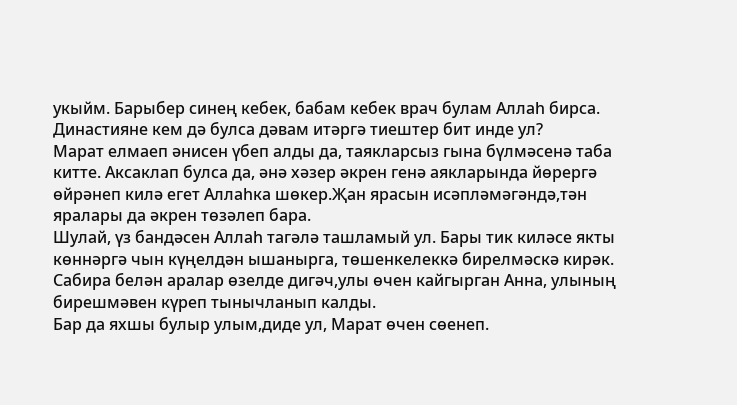укыйм. Барыбер синең кебек, бабам кебек врач булам Аллаһ бирса. Династияне кем дә булса дәвам итәргә тиештер бит инде ул?
Марат елмаеп әнисен үбеп алды да, таякларсыз гына бүлмәсенә таба китте. Аксаклап булса да, әнә хәзер әкрен генә аякларында йөрергә өйрәнеп килә егет Аллаһка шөкер.Җан ярасын исәпләмәгәндә,тән яралары да әкрен төзәлеп бара.
Шулай, үз бандәсен Аллаһ тагәлә ташламый ул. Бары тик киләсе якты көннәргә чын күңелдән ышанырга, төшенкелеккә бирелмәскә кирәк.
Сабира белән аралар өзелде дигәч,улы өчен кайгырган Анна, улының бирешмәвен күреп тынычланып калды.
Бар да яхшы булыр улым,диде ул, Марат өчен сөенеп.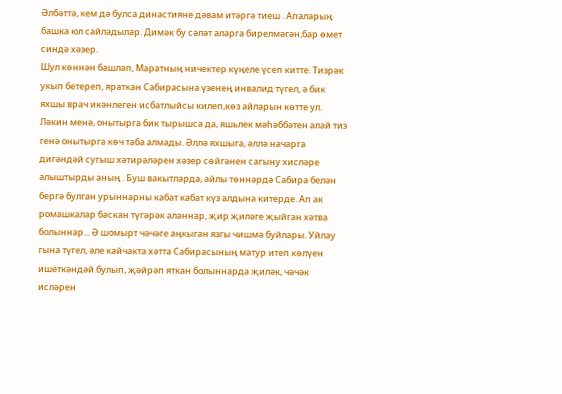Әлбәттә, кем дә булса династияне дәвам итәргә тиеш . Апаларың башка юл сайладылар. Димәк бу сәләт аларга бирелмәгән,бар өмет синдә хәзер.
Шул көннән башлап, Маратның ничектер күңеле үсеп китте. Тизрәк укып бетереп, яраткан Сабирасына үзенең инвалид түгел, ә бик яхшы врач икәнлеген исбатлыйсы килеп,көз айларын көтте ул. Ләкин менә, онытырга бик тырышса да, яшьлек мәһәббәтен алай тиз генә онытырга көч таба алмады. Әллә яхшыга, әллә начарга дигәндәй сугыш хәтирәләрен хәзер сөйгәнен сагыну хисләре алыштырды аның . Буш вакытларда, айлы төннәрдә Сабира белән бергә булган урыннарны кабат кабат күз алдына китерде. Ап ак ромашкалар баскан түгәрәк аланнар, җир җиләге җыйган хәтва болыннар... Ә шомырт чәчәге аңкыган язгы чишмә буйлары. Уйлау гына түгел, әле кайчакта хәтта Сабирасының матур итеп көлүен ишеткәндәй булып, җәйрәп яткан болыннарда җиләк, чәчәк исләрен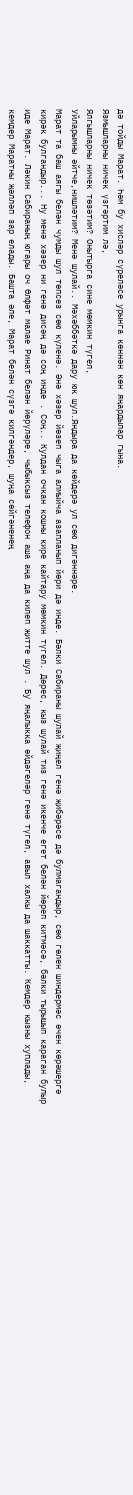дә тойды Марат. Һәм бу хисләр сүреләсе урынга көннән көн яңардылар гына.
Язмышларны ничек үзгәртим лә,
Ялгышларны ничек төзәтим? Онытырга сине мөмкин түгел,
Уйларымны әйтче,нишләтим? Менә шулай.. Мәхәббәткә дару юк шул.Яндыра да көйдерә ул сөю дигәннәре.
Марат та баш аягы белән чумды шул төпсез сөю күленә. Әнә хәзер йөзеп чыга алмыйча азапланып йөри дә инде. Бәлки Сабираны шулай җиңел генә җибәрәсе дә булмагандыр, сөю гөлен шиндермәс өчен көрәшергә кирәк булгандыр... Ну менә хәзер ни генә дисәң дә соң инде . Соң.. Кулдан очкан кошны кире кайтару мөмкин түгел. Дөрес, кыз шулай тиз генә икенче егет белән йөреп китмәсә, бәлки тырышып караган булыр иде Марат. Ләкин Сабираның югары оч Өлфәт малае Ринат белән йөрүләре, чыбыксыз телефон аша аңа да килеп җитте шул . Бу яңалыкка өйдәгеләр генә түгел, авыл халкы да шаккатты. Кемдер кызны хуплады, кемдер Маратны җәлләп зар елады. Башта әле, Марат белән сүзгә килгәндер, шуңа сөйгәненең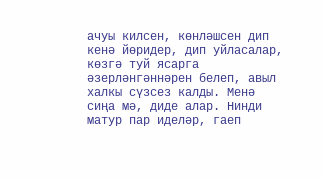ачуы килсен, көнләшсен дип кенә йөридер, дип уйласалар, көзгә туй ясарга әзерләнгәннәрен белеп, авыл халкы сүзсез калды. Менә сиңа мә, диде алар. Нинди матур пар иделәр, гаеп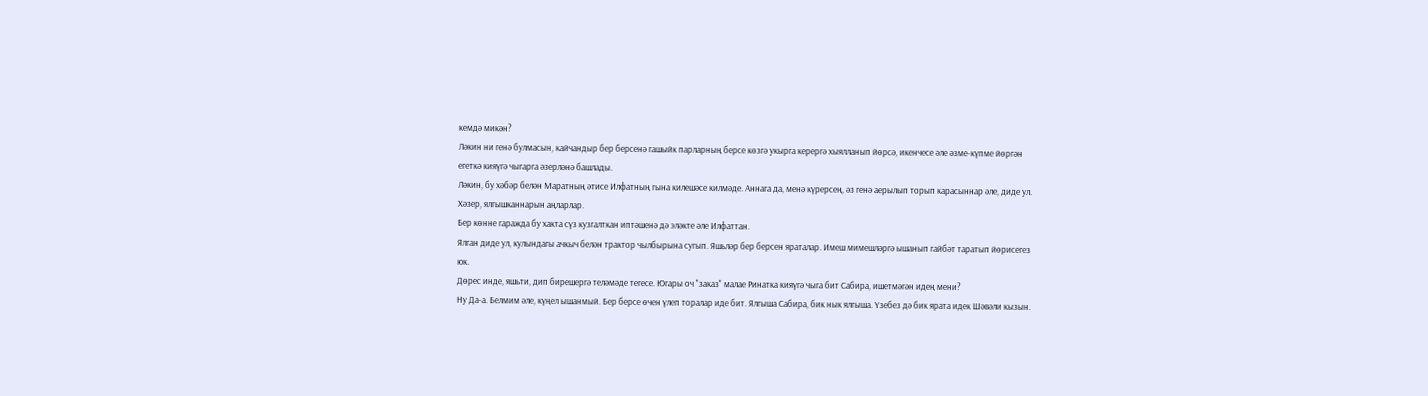кемдә микән?
Ләкин ни генә булмасын, кайчандыр бер берсенә гашыйк парларның берсе көзгә укырга керергә хыялланып йөрсә, икенчесе әле әзме-күпме йөргән егеткә кияүгә чыгарга әзерләнә башлады.
Ләкин, бу хәбәр белән Маратның әтисе Илфатның гына килешәсе килмәде. Аннага да, менә күрерсең, әз генә аерылып торып карасыннар әле, диде ул. Хәзер, ялгышканнарын аңларлар.
Бер көнне гаражда бу хакта сүз кузгалткан иптәшенә дә эләкте әле Илфаттан.
Ялган диде ул, кулындагы ачкыч белән трактор чылбырына сугып. Яшьләр бер берсен яраталар. Имеш мимешләргә ышанып гайбәт таратып йөрисегез юк.
Дөрес инде, яшьти, дип бирешергә теләмәде тегесе. Югары оч "заказ" малае Ринатка кияүгә чыга бит Сабира, ишетмәгән идең мени?
Ну Да-а. Белмим әле, күңел ышанмый. Бер берсе өчен үлеп торалар иде бит. Ялгыша Сабира, бик нык ялгыша. Үзебез дә бик ярата идек Шәвәли кызын.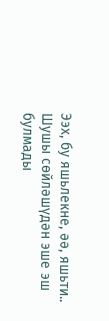Ээх, бу яшьлекне, әә, яшьти..
Шушы сөйләшүдән эше эш булмады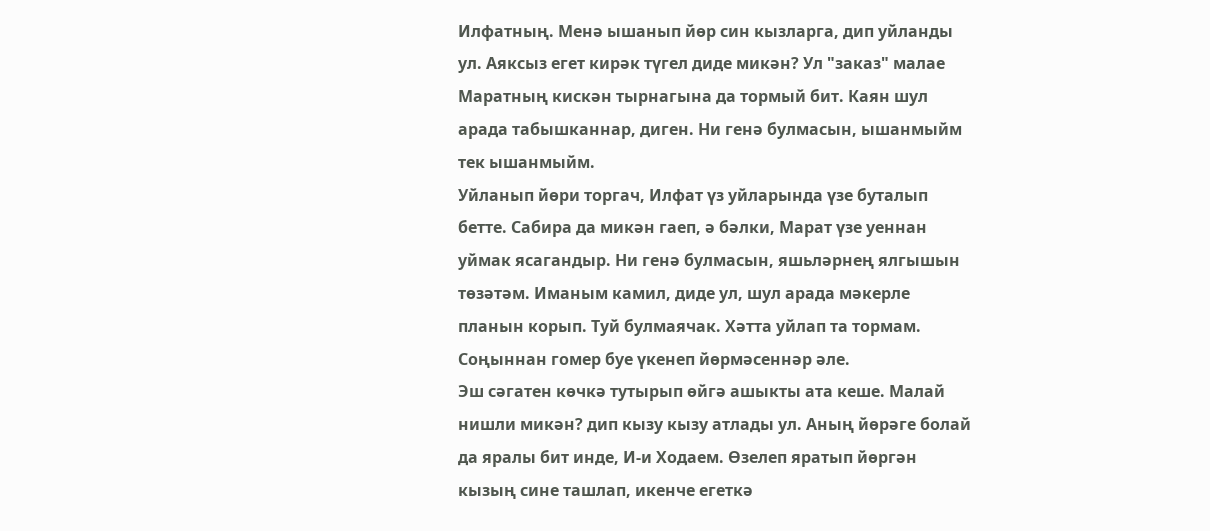Илфатның. Менә ышанып йөр син кызларга, дип уйланды ул. Аяксыз егет кирәк түгел диде микән? Ул "заказ" малае Маратның кискән тырнагына да тормый бит. Каян шул арада табышканнар, диген. Ни генә булмасын, ышанмыйм тек ышанмыйм.
Уйланып йөри торгач, Илфат үз уйларында үзе буталып бетте. Сабира да микән гаеп, ә бәлки, Марат үзе уеннан уймак ясагандыр. Ни генә булмасын, яшьләрнең ялгышын төзәтәм. Иманым камил, диде ул, шул арада мәкерле планын корып. Туй булмаячак. Хәтта уйлап та тормам. Соңыннан гомер буе үкенеп йөрмәсеннәр әле.
Эш сәгатен көчкә тутырып өйгә ашыкты ата кеше. Малай нишли микән? дип кызу кызу атлады ул. Аның йөрәге болай да яралы бит инде, И-и Ходаем. Өзелеп яратып йөргән кызың сине ташлап, икенче егеткә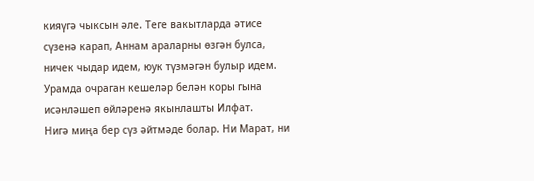кияүгә чыксын әле. Теге вакытларда әтисе сүзенә карап, Аннам араларны өзгән булса, ничек чыдар идем, юук түзмәгән булыр идем.
Урамда очраган кешеләр белән коры гына исәнләшеп өйләренә якынлашты Илфат.
Нигә миңа бер сүз әйтмәде болар. Ни Марат, ни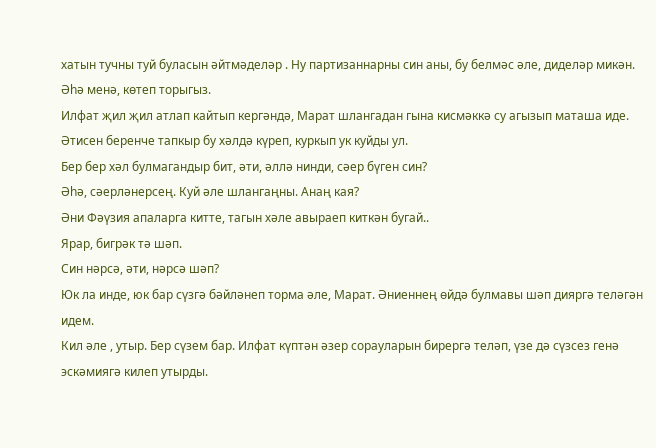хатын тучны туй буласын әйтмәделәр . Ну партизаннарны син аны, бу белмәс әле, диделәр микән. Әһә менә, көтеп торыгыз.
Илфат җил җил атлап кайтып кергәндә, Марат шлангадан гына кисмәккә су агызып маташа иде. Әтисен беренче тапкыр бу хәлдә күреп, куркып ук куйды ул.
Бер бер хәл булмагандыр бит, әти, әллә нинди, сәер бүген син?
Әһә, сәерләнерсең. Куй әле шлангаңны. Анаң кая?
Әни Фәүзия апаларга китте, тагын хәле авыраеп киткән бугай..
Ярар, бигрәк тә шәп.
Син нәрсә, әти, нәрсә шәп?
Юк ла инде, юк бар сүзгә бәйләнеп торма әле, Марат. Әниеннең өйдә булмавы шәп дияргә теләгән идем.
Кил әле , утыр. Бер сүзем бар. Илфат күптән әзер сорауларын бирергә теләп, үзе дә сүзсез генә эскәмиягә килеп утырды.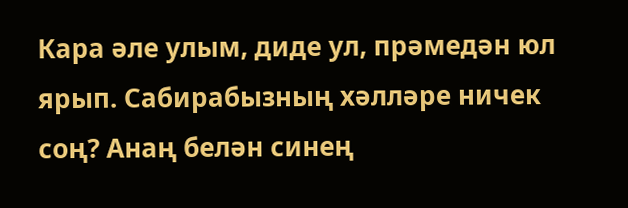Кара әле улым, диде ул, прәмедән юл ярып. Сабирабызның хәлләре ничек соң? Анаң белән синең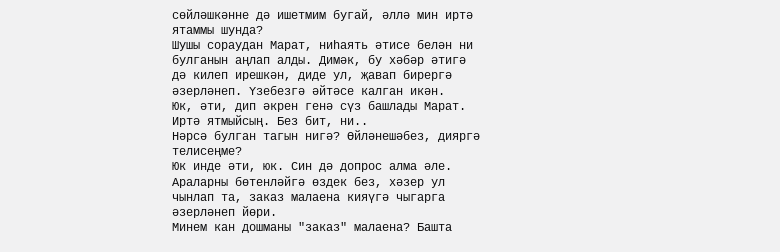сөйләшкәнне дә ишетмим бугай, әллә мин иртә ятаммы шунда?
Шушы сораудан Марат, ниһаять әтисе белән ни булганын аңлап алды. Димәк, бу хәбәр әтигә дә килеп ирешкән, диде ул, җавап бирергә әзерләнеп. Үзебезгә әйтәсе калган икән.
Юк, әти, дип әкрен генә сүз башлады Марат. Иртә ятмыйсың. Без бит, ни..
Нәрсә булган тагын нигә? Өйләнешәбез, дияргә телисеңме?
Юк инде әти, юк. Син дә допрос алма әле. Араларны бөтенләйгә өздек без, хәзер ул чынлап та, заказ малаена кияүгә чыгарга әзерләнеп йөри.
Минем кан дошманы "заказ" малаена? Башта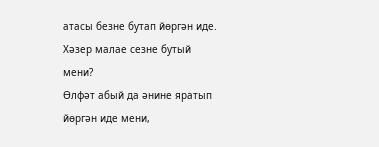атасы безне бутап йөргән иде. Хәзер малае сезне бутый мени?
Өлфәт абый да әнине яратып йөргән иде мени,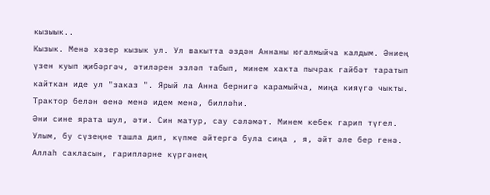кызыык..
Кызык. Менә хәзер кызык ул. Ул вакытта әздән Аннаны югалмыйча калдым. Әниең үзен куып җибәргәч, әтиләрен эзләп табып, минем хакта пычрак гайбәт таратып кайткан иде ул "заказ ". Ярый ла Анна бернигә карамыйча, миңа кияүгә чыкты. Трактор белән өенә менә идем менә, билләһи.
Әни сине ярата шул, әти. Син матур, сау сәләмәт. Минем кебек гарип түгел.
Улым, бу сүзеңне ташла дип, күпме әйтергә була сиңа , я, әйт әле бер генә. Аллаһ сакласын, гарипләрне күргәнең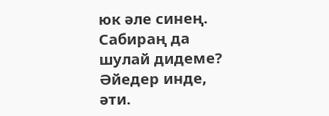юк әле синең. Сабираң да шулай дидеме?
Әйедер инде, әти.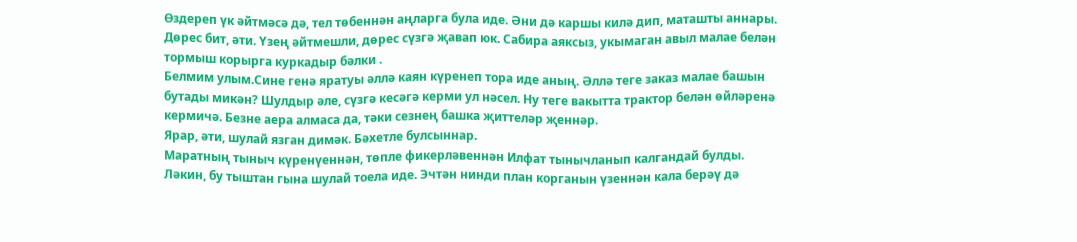Өздереп үк әйтмәсә дә, тел төбеннән аңларга була иде. Әни дә каршы килә дип, маташты аннары. Дөрес бит, әти. Үзең әйтмешли, дөрес сүзгә җавап юк. Сабира аяксыз, укымаган авыл малае белән тормыш корырга куркадыр бәлки .
Белмим улым.Сине генә яратуы әллә каян күренеп тора иде аның. Әллә теге заказ малае башын бутады микән? Шулдыр әле, сүзгә кесәгә керми ул нәсел. Ну теге вакытта трактор белән өйләренә кермичә. Безне аера алмаса да, тәки сезнең башка җиттеләр җеннәр.
Ярар, әти, шулай язган димәк. Бәхетле булсыннар.
Маратның тыныч күренүеннән, төпле фикерләвеннән Илфат тынычланып калгандай булды. Ләкин, бу тыштан гына шулай тоела иде. Эчтән нинди план корганын үзеннән кала берәү дә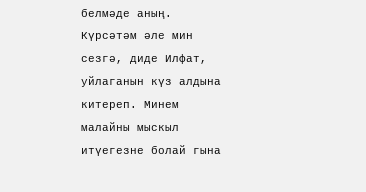белмәде аның. Күрсәтәм әле мин сезгә, диде Илфат, уйлаганын күз алдына китереп. Минем малайны мыскыл итүегезне болай гына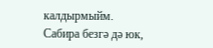калдырмыйм. Сабира безгә дә юк,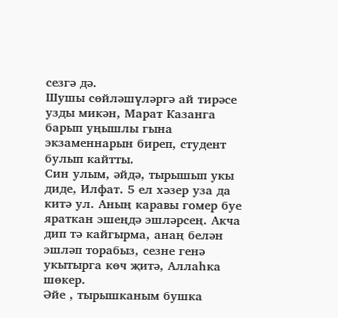сезгә дә.
Шушы сөйләшүләргә ай тирәсе узды микән, Марат Казанга барып уңышлы гына экзаменнарын биреп, студент булып кайтты.
Син улым, әйдә, тырышып укы диде, Илфат. 5 ел хәзер уза да китә ул. Аның каравы гомер буе яраткан эшеңдә эшләрсең. Акча дип тә кайгырма, анаң белән эшләп торабыз, сезне генә укытырга көч җитә, Аллаһка шөкер.
Әйе , тырышканым бушка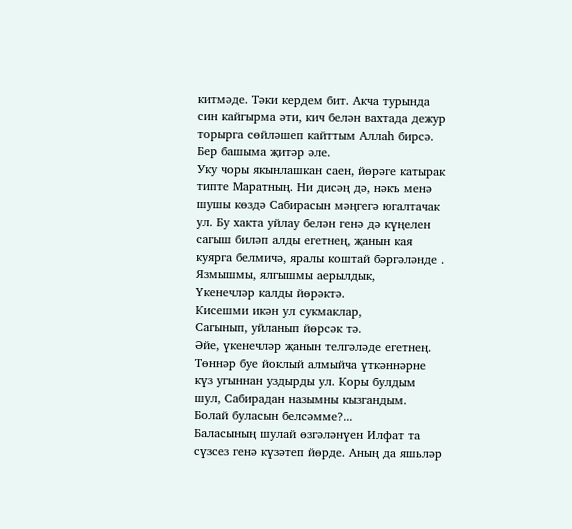китмәде. Тәки кердем бит. Акча турында син кайгырма әти, кич белән вахтада дежур торырга сөйләшеп кайттым Аллаһ бирсә. Бер башыма җитәр әле.
Уку чоры якынлашкан саен, йөрәге катырак типте Маратның. Ни дисәң дә, нәкъ менә шушы көздә Сабирасын мәңгегә югалтачак ул. Бу хакта уйлау белән генә дә күңелен сагыш биләп алды егетнең, җанын кая куярга белмичә, яралы коштай бәргәләнде .
Язмышмы, ялгышмы аерылдык,
Үкенечләр калды йөрәктә.
Кисешми икән ул сукмаклар,
Сагынып, уйланып йөрсәк тә.
Әйе, үкенечләр җанын телгәләде егетнең. Төннәр буе йоклый алмыйча үткәннәрне күз угыннан уздырды ул. Коры булдым шул, Сабирадан назымны кызгандым. Болай буласын белсәмме?...
Баласының шулай өзгәләнүен Илфат та сүзсез генә күзәтеп йөрде. Аның да яшьләр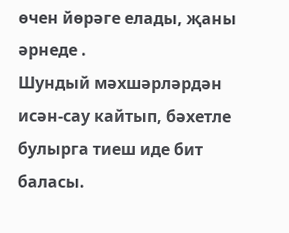өчен йөрәге елады, җаны әрнеде .
Шундый мәхшәрләрдән исән-сау кайтып, бәхетле булырга тиеш иде бит баласы.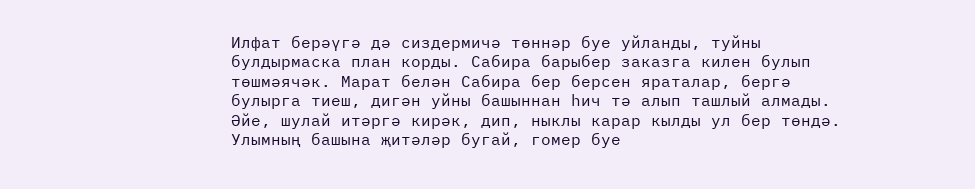Илфат берәүгә дә сиздермичә төннәр буе уйланды, туйны булдырмаска план корды. Сабира барыбер заказга килен булып төшмәячәк. Марат белән Сабира бер берсен яраталар, бергә булырга тиеш, дигән уйны башыннан һич тә алып ташлый алмады.
Әйе, шулай итәргә кирәк, дип, ныклы карар кылды ул бер төндә. Улымның башына җитәләр бугай, гомер буе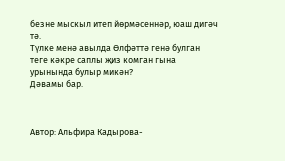безне мыскыл итеп йөрмәсеннәр, юаш дигәч тә.
Түлке менә авылда Өлфәттә генә булган теге кәкре саплы җиз комган гына урынында булыр микән?
Дәвамы бар.



Автор: Альфира Кадырова-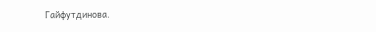Гайфутдинова.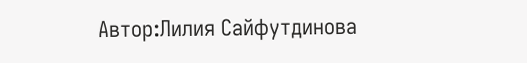Автор:Лилия Сайфутдинова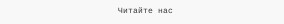Читайте нас